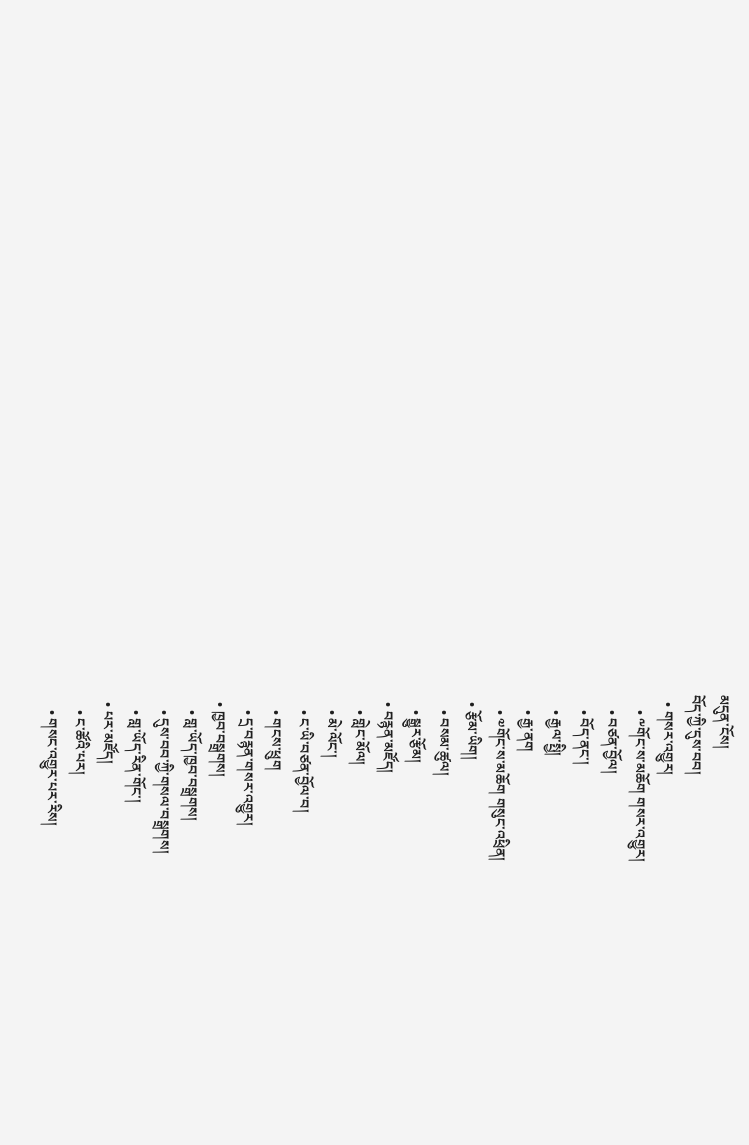མདུན་ངོས།
བོད་ཀྱི་དུས་བབ།
  • གསར་འགྱུར།
    • ༸གོང་ས་མཆོག གསར་འགྱུར།
    • བཙན་བྱོལ།
    • བོད་ནང་།
    • རྒྱལ་སྤྱི།
    • རྒྱ་ནག
    • ༧གོང་ས་མཆོག གསུང་འཕྲིན།
  • རྩོམ་ཡིག།
    • བསམ་ཚུལ།
    • སྒྱུར་རྩོམ།
  • བརྙན་མཛོད།
    • གླེང་མོལ།
    • མེ་ལོང་།
    • ང་ཡི་བཙན་བྱོལ་བ།
    • གངས་ཕྲུག
    • དྲ་བརྙན་གསར་འགྱུར།
  • ཁྱབ་བསྒྲགས།
    • གླ་ཡོད་ཁྱབ་བསྒྲགས།
    • དུས་བབ་ཀྱི་གསལ་བསྒྲགས།
    • གླ་ཡོད་རིན་གོང་།
  • པར་མཛོད།
    • ང་ཚོའི་པར།
    • གསང་འགྱུར་པར་རིས།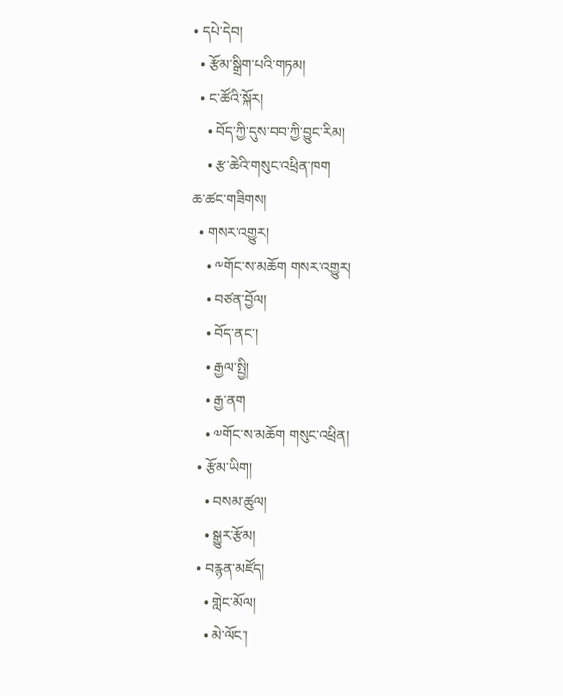• དཔེ་དེབ།
  • རྩོམ་སྒྲིག་པའི་གཏམ།
  • ང་ཚོའི་སྐོར།
    • བོད་ཀྱི་དུས་བབ་ཀྱི་བྱུང་རིམ།
    • རྩ་ཆེའི་གསུང་འཕྲིན་ཁག
ཆ་ཚང་གཟིགས།
  • གསར་འགྱུར།
    • ༸གོང་ས་མཆོག གསར་འགྱུར།
    • བཙན་བྱོལ།
    • བོད་ནང་།
    • རྒྱལ་སྤྱི།
    • རྒྱ་ནག
    • ༧གོང་ས་མཆོག གསུང་འཕྲིན།
  • རྩོམ་ཡིག།
    • བསམ་ཚུལ།
    • སྒྱུར་རྩོམ།
  • བརྙན་མཛོད།
    • གླེང་མོལ།
    • མེ་ལོང་།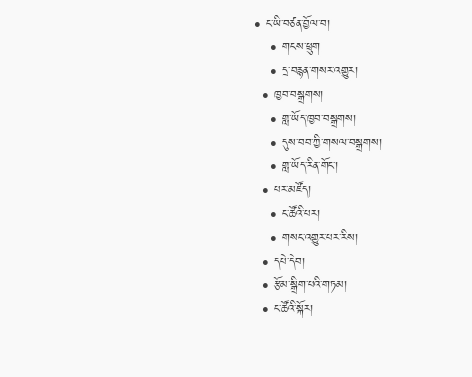• ང་ཡི་བཙན་བྱོལ་བ།
    • གངས་ཕྲུག
    • དྲ་བརྙན་གསར་འགྱུར།
  • ཁྱབ་བསྒྲགས།
    • གླ་ཡོད་ཁྱབ་བསྒྲགས།
    • དུས་བབ་ཀྱི་གསལ་བསྒྲགས།
    • གླ་ཡོད་རིན་གོང་།
  • པར་མཛོད།
    • ང་ཚོའི་པར།
    • གསང་འགྱུར་པར་རིས།
  • དཔེ་དེབ།
  • རྩོམ་སྒྲིག་པའི་གཏམ།
  • ང་ཚོའི་སྐོར།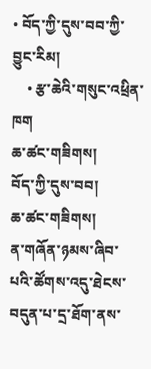• བོད་ཀྱི་དུས་བབ་ཀྱི་བྱུང་རིམ།
    • རྩ་ཆེའི་གསུང་འཕྲིན་ཁག
ཆ་ཚང་གཟིགས།
བོད་ཀྱི་དུས་བབ།
ཆ་ཚང་གཟིགས།
ན་གཞོན་ཉམས་ཞིབ་པའི་ཚོགས་འདུ་ཐེངས་བདུན་པ་དྲ་ཐོག་ནས་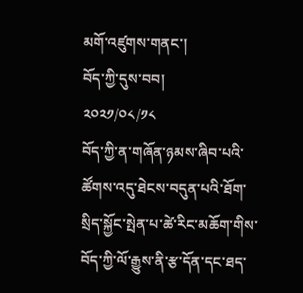མགོ་འཛུགས་གནང་།
བོད་ཀྱི་དུས་བབ།
༢༠༢༡/༠༨/༡༨
བོད་ཀྱི་ན་གཞོན་ཉམས་ཞིབ་པའི་ཚོགས་འདུ་ཐེངས་བདུན་པའི་ཐོག་སྲིད་སྐྱོང་སྤེན་པ་ཚེ་རིང་མཆོག་གིས་བོད་ཀྱི་ལོ་རྒྱུས་ནི་རྩ་དོན་དང་ཐད་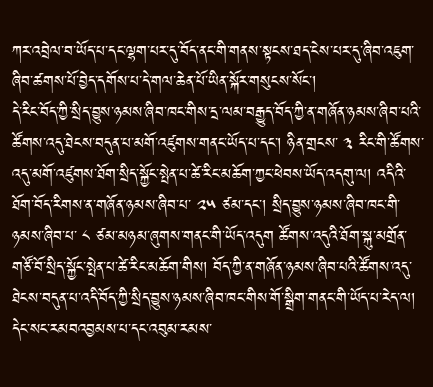ཀར་འབྲེལ་བ་ཡོད་པ་དང་ལྷག་པར་དུ་བོད་ནང་གི་གནས་སྟངས་ཐད་ངེས་པར་དུ་ཞིབ་འཇུག་ཞིབ་ཚགས་པོ་བྱེད་དགོས་པ་དེ་གལ་ཆེན་པོ་ཡིན་སྐོར་གསུངས་སོང་།
དེ་རིང་བོད་ཀྱི་སྲིད་བྱུས་ཉམས་ཞིབ་ཁང་གིས་དྲ་ལམ་བརྒྱུད་བོད་ཀྱི་ན་གཞོན་ཉམས་ཞིབ་པའི་ཚོགས་འདུ་ཐེངས་བདུན་པ་མགོ་འཛུགས་གནང་ཡོད་པ་དང་། ཉིན་གྲངས་ ༣ རིང་གི་ཚོགས་འདུ་མགོ་འཛུགས་ཐོག་སྲིད་སྐྱོང་སྤེན་པ་ཚེ་རིང་མཆོག་ཀྱང་ཕེབས་ཡོད་འདགུ་ལ། འདིའི་ཐོག་བོད་རིགས་ན་གཞོན་ཉམས་ཞིབ་པ་ ༢༥ ཙམ་དང་། སྲིད་བྱུས་ཉམས་ཞིབ་ཁང་གི་ཉམས་ཞིབ་པ་ ༨ ཙམ་མཉམ་ཞུགས་གནང་གི་ཡོད་འདུག ཚོགས་འདུའི་ཐོག་སྐུ་མགྲོན་གཙོ་བོ་སྲིད་སྐྱོང་སྤེན་པ་ཚེ་རིང་མཆོག་གིས། བོད་ཀྱི་ན་གཞོན་ཉམས་ཞིབ་པའི་ཚོགས་འདུ་ཐེངས་བདུན་པ་འདི་བོད་ཀྱི་སྲིད་བྱུས་ཉམས་ཞིབ་ཁང་གིས་གོ་སྒྲིག་གནང་གི་ཡོད་པ་རེད་ལ། དེང་སང་རམབའབྱམས་པ་དང་འབུམ་རམས་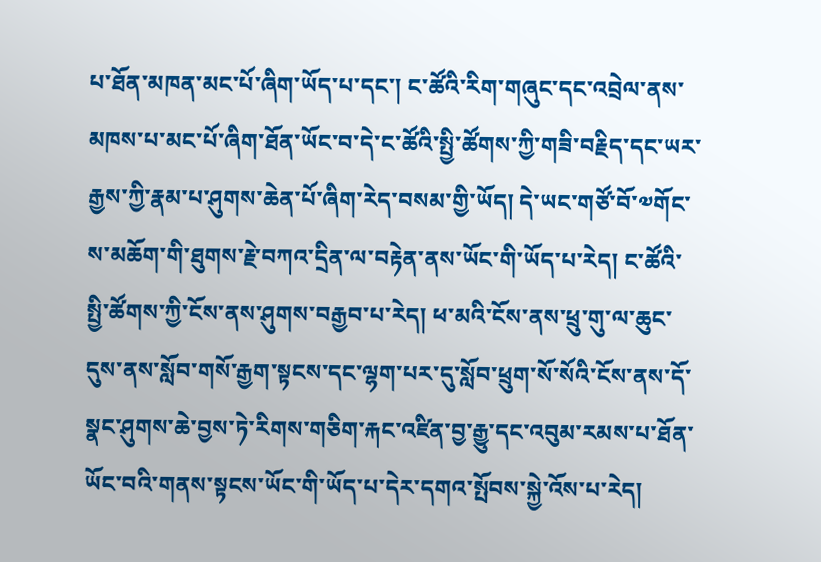པ་ཐོན་མཁན་མང་པོ་ཞིག་ཡོད་པ་དང་། ང་ཚོའི་རིག་གཞུང་དང་འབྲེལ་ནས་མཁས་པ་མང་པོ་ཞིག་ཐོན་ཡོང་བ་དེ་ང་ཚོའི་སྤྱི་ཚོགས་ཀྱི་གཟི་བརྗིད་དང་ཡར་རྒྱས་ཀྱི་རྣམ་པ་ཤུགས་ཆེན་པོ་ཞིག་རེད་བསམ་གྱི་ཡོད། དེ་ཡང་གཙོ་བོ་༧གོང་ས་མཆོག་གི་ཐུགས་རྗེ་བཀའ་དྲིན་ལ་བརྟེན་ནས་ཡོང་གི་ཡོད་པ་རེད། ང་ཚོའི་སྤྱི་ཚོགས་ཀྱི་ངོས་ནས་ཤུགས་བརྒྱབ་པ་རེད། ཕ་མའི་ངོས་ནས་ཕྲུ་གུ་ལ་ཆུང་དུས་ནས་སློབ་གསོ་རྒྱག་སྟངས་དང་ལྷག་པར་དུ་སློབ་ཕྲུག་སོ་སོའི་ངོས་ནས་དོ་སྣང་ཤུགས་ཆེ་བྱས་ཏེ་རིགས་གཅིག་རྐང་འཛིན་བྱ་རྒྱུ་དང་འབུམ་རམས་པ་ཐོན་ཡོང་བའི་གནས་སྟངས་ཡོང་གི་ཡོད་པ་དེར་དགའ་སྤོབས་སྐྱེ་འོས་པ་རེད།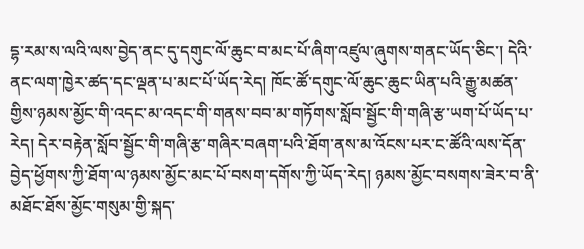དྷ་རམ་ས་ལའི་ལས་བྱེད་ནང་དུ་དགུང་ལོ་ཆུང་བ་མང་པོ་ཞིག་འཛུལ་ཞུགས་གནང་ཡོད་ཅིང་། དེའི་ནང་ལག་ཁྱེར་ཚད་དང་ལྡན་པ་མང་པོ་ཡོད་རེད། ཁོང་ཚོ་དགུང་ལོ་ཆུང་ཆུང་ཡིན་པའི་རྒྱུ་མཚན་གྱིས་ཉམས་མྱོང་གི་འདང་མ་འདང་གི་གནས་བབ་མ་གཏོགས་སློབ་སྦྱོང་གི་གཞི་རྩ་ཡག་པོ་ཡོད་པ་རེད། དེར་བརྟེན་སློབ་སྦྱོང་གི་གཞི་རྩ་གཞིར་བཞག་པའི་ཐོག་ནས་མ་འོངས་པར་ང་ཚོའི་ལས་དོན་བྱེད་ཕྱོགས་ཀྱི་ཐོག་ལ་ཉམས་མྱོང་མང་པོ་བསག་དགོས་ཀྱི་ཡོད་རེད། ཉམས་མྱོང་བསགས་ཟེར་བ་ནི་མཐོང་ཐོས་མྱོང་གསུམ་གྱི་སྐད་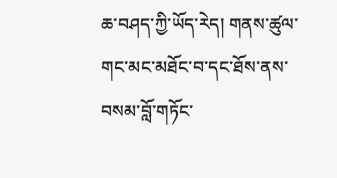ཆ་བཤད་ཀྱི་ཡོད་རེད། གནས་ཚུལ་གང་མང་མཐོང་བ་དང་ཐོས་ནས་བསམ་བློ་གཏོང་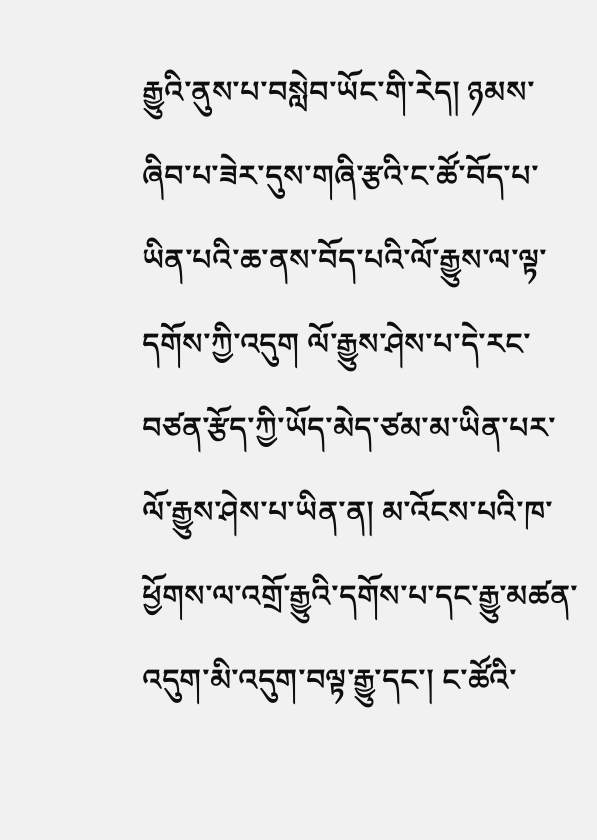རྒྱུའི་ནུས་པ་བསླེབ་ཡོང་གི་རེད། ཉམས་ཞིབ་པ་ཟེར་དུས་གཞི་རྩའི་ང་ཚོ་བོད་པ་ཡིན་པའི་ཆ་ནས་བོད་པའི་ལོ་རྒྱུས་ལ་ལྟ་དགོས་ཀྱི་འདུག ལོ་རྒྱུས་ཤེས་པ་དེ་རང་བཙན་རྩོད་ཀྱི་ཡོད་མེད་ཙམ་མ་ཡིན་པར་ལོ་རྒྱུས་ཤེས་པ་ཡིན་ན། མ་འོངས་པའི་ཁ་ཕྱོགས་ལ་འགྲོ་རྒྱུའི་དགོས་པ་དང་རྒྱུ་མཚན་འདུག་མི་འདུག་བལྟ་རྒྱུ་དང་། ང་ཚོའི་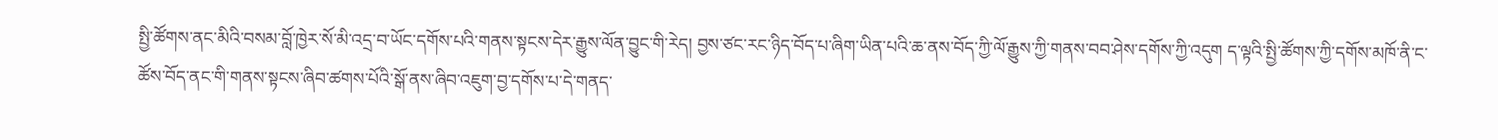སྤྱི་ཚོགས་ནང་མིའི་བསམ་བློ་ཁྱེར་སོ་མི་འདྲ་བ་ཡོང་དགོས་པའི་གནས་སྟངས་དེར་རྒྱུས་ལོན་བྱུང་གི་རེད། བྱས་ཙང་རང་ཉིད་བོད་པ་ཞིག་ཡིན་པའི་ཆ་ནས་བོད་ཀྱི་ལོ་རྒྱུས་ཀྱི་གནས་བབ་ཤེས་དགོས་ཀྱི་འདུག ད་ལྟའི་སྤྱི་ཚོགས་ཀྱི་དགོས་མཁོ་ནི་ང་ཚོས་བོད་ནང་གི་གནས་སྟངས་ཞིབ་ཚགས་པོའི་སྒོ་ནས་ཞིབ་འཇུག་བྱ་དགོས་པ་དེ་གནད་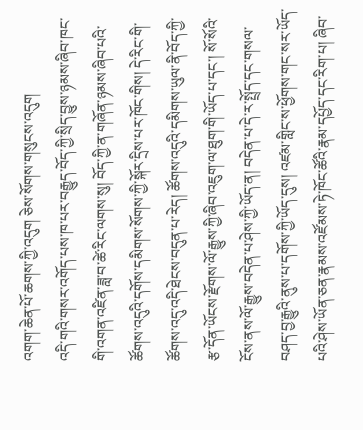འགག་ཆེན་པོ་ཆགས་ཀྱི་འདུག ཅེས་སོགས་གསུངས་འདུག
འདི་གའི་གསར་འགོད་པས་ཁ་པར་བརྒྱུད་བོད་ཀྱི་སྲིད་བྱུས་ཉམས་ཞིབ་ཁང་གི་འགན་འཛིན་ཟླ་བ་ཚེ་རིང་ལགས་སུ། བོད་ཀྱི་ན་གཞོན་ཉམས་ཞིབ་པའི་ཚོགས་འདུའི་དགོས་དམིགས་སོགས་ཀྱི་སྐོར་དྲིས་པར་ཁོང་གིས། དེ་རིང་གི་ཚོགས་འདུ་འདི་ཐེངས་བདུན་པ་རེད། ཚོགས་འདུའི་དམིགས་ཡུལ་ནི་བོད་ཀྱི་རྩ་དོན་ཡོངས་རྫོགས་ལོ་རྒྱུས་ཀྱི་ཞིབ་འཇུག་ལ་ཐུག་གི་ཡོད་པ་དང་། སོ་སོའི་ངོས་ནས་ལོ་རྒྱུས་བདེན་པ་ཤེས་ཀྱི་ཡོད་ན། བདེན་པ་དེ་ར་སྤྲོད་དང་གསལ་བཤད་བྱ་རྒྱུའི་ནུས་པ་དགོས་ཀྱི་ཡོད་དུས། འཛམ་གླིང་ས་ཕྱོགས་གང་སར་ཡོད་པའི་ཤེས་ཡོན་ཅན་རྣམས་འཛོམས་ཏེ་ཁོང་ཚོའི་རྣམ་དཔྱོད་དང་རིག་པ། ཞིབ་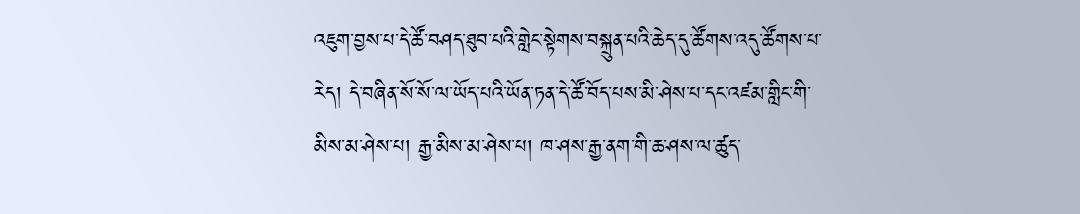འཇུག་བྱས་པ་དེ་ཚོ་བཤད་ཐུབ་པའི་གླེང་སྟེགས་བསྐྲུན་པའི་ཆེད་དུ་ཚོགས་འདུ་ཚོགས་པ་རེད། དེ་བཞིན་སོ་སོ་ལ་ཡོད་པའི་ཡོན་ཏན་དེ་ཚོ་བོད་པས་མི་ཤེས་པ་དང་འཛམ་གླིང་གི་མིས་མ་ཤེས་པ། རྒྱ་མིས་མ་ཤེས་པ། ཁ་ཤས་རྒྱ་ནག་གི་ཆ་ཤས་ལ་ཚུད་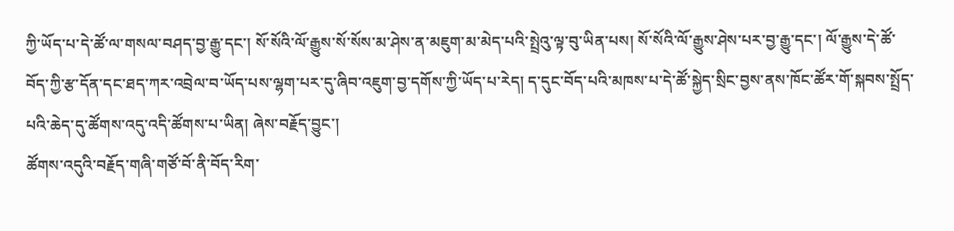ཀྱི་ཡོད་པ་དེ་ཚོ་ལ་གསལ་བཤད་བྱ་རྒྱུ་དང་། སོ་སོའི་ལོ་རྒྱུས་སོ་སོས་མ་ཤེས་ན་མཇུག་མ་མེད་པའི་སྤྲེའུ་ལྟ་བུ་ཡིན་པས། སོ་སོའི་ལོ་རྒྱུས་ཤེས་པར་བྱ་རྒྱུ་དང་། ལོ་རྒྱུས་དེ་ཚོ་བོད་ཀྱི་རྩ་དོན་དང་ཐད་ཀར་འབྲེལ་བ་ཡོད་པས་ལྷག་པར་དུ་ཞིབ་འཇུག་བྱ་དགོས་ཀྱི་ཡོད་པ་རེད། ད་དུང་བོད་པའི་མཁས་པ་དེ་ཚོ་སྐྱེད་སྲིང་བྱས་ནས་ཁོང་ཚོར་གོ་སྐབས་སྤྲོད་པའི་ཆེད་དུ་ཚོགས་འདུ་འདི་ཚོགས་པ་ཡིན། ཞེས་བརྗོད་བྱུང་།
ཚོགས་འདུའི་བརྗོད་གཞི་གཙོ་བོ་ནི་བོད་རིག་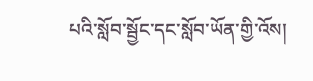པའི་སློབ་སྦྱོང་དང་སློབ་ཡོན་གྱི་འོས།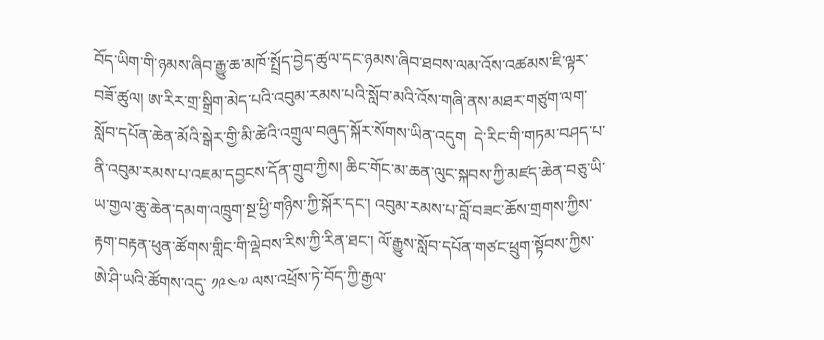བོད་ཡིག་གི་ཉམས་ཞིབ་རྒྱུ་ཆ་མཁོ་སྤྲོད་བྱེད་ཚུལ་དང་ཉམས་ཞིབ་ཐབས་ལམ་འོས་འཚམས་ཇི་ལྟར་བཟོ་ཚུལ། ཨ་རིར་གྲ་སྒྲིག་མེད་པའི་འབུམ་རམས་པའི་སློབ་མའི་འོས་གཞི་ནས་མཐར་གཙུག་ལག་སློབ་དཔོན་ཆེན་མོའི་སྒེར་གྱི་མི་ཚེའི་འགྲུལ་བཞུད་སྐོར་སོགས་ཡིན་འདུག  དེ་རིང་གི་གཏམ་བཤད་པ་ནི་འབུམ་རམས་པ་འཇམ་དབྱངས་དོན་གྲུབ་ཀྱིས། ཆིང་གོང་མ་ཆན་ལུང་སྐབས་ཀྱི་མཛད་ཆེན་བཅུ་ཡི་ཡ་གྱལ་ཆུ་ཆེན་དམག་འཁྲུག་སྔ་ཕྱི་གཉིས་ཀྱི་སྐོར་དང་། འབུམ་རམས་པ་བློ་བཟང་ཆོས་གྲགས་ཀྱིས་རྟག་བརྟན་ཕུན་ཚོགས་གླིང་གི་ལྡེབས་རིས་ཀྱི་རིན་ཐང་། ལོ་རྒྱུས་སློབ་དཔོན་གཙང་ཕྲུག་སྟོབས་ཀྱིས་ཨེ་ཤི་ཡའི་ཚོགས་འདུ་ ༡༩༤༧ ལས་འཕྲོས་ཏེ་བོད་ཀྱི་རྒྱལ་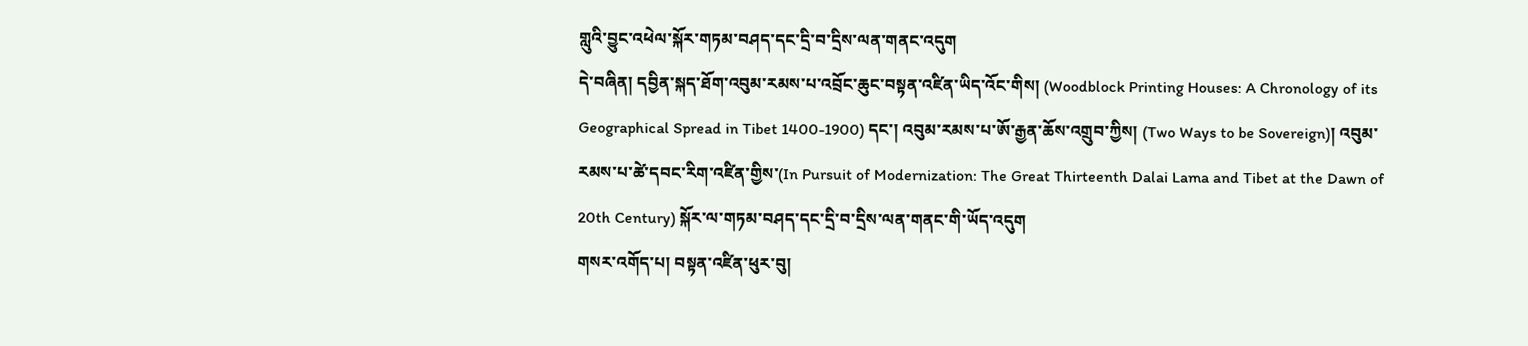གླུའི་བྱུང་འཕེལ་སྐོར་གཏམ་བཤད་དང་དྲི་བ་དྲིས་ལན་གནང་འདུག
དེ་བཞིན། དབྱིན་སྐད་ཐོག་འབུམ་རམས་པ་འབྲོང་ཆུང་བསྟན་འཛིན་ཡིད་འོང་གིས། (Woodblock Printing Houses: A Chronology of its Geographical Spread in Tibet 1400-1900) དང་། འབུམ་རམས་པ་ཨོ་རྒྱན་ཆོས་འགྲུབ་ཀྱིས། (Two Ways to be Sovereign)། འབུམ་རམས་པ་ཚེ་དབང་རིག་འཛིན་གྱིས་(In Pursuit of Modernization: The Great Thirteenth Dalai Lama and Tibet at the Dawn of 20th Century) སྐོར་ལ་གཏམ་བཤད་དང་དྲི་བ་དྲིས་ལན་གནང་གི་ཡོད་འདུག
གསར་འགོད་པ། བསྟན་འཛིན་ཕུར་བུ།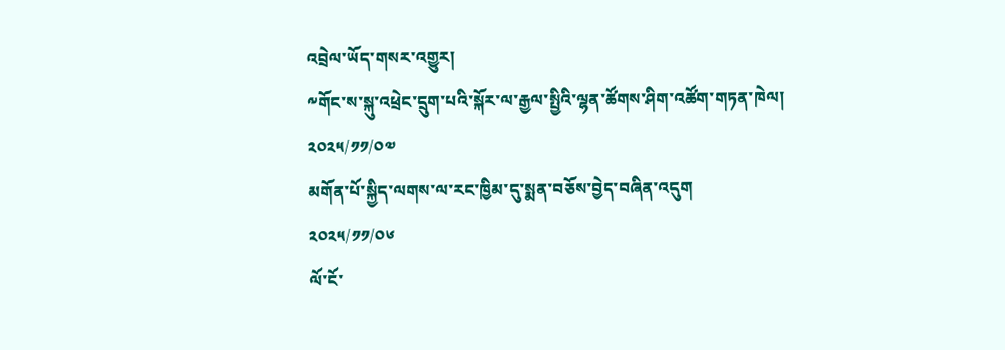འབྲེལ་ཡོད་གསར་འགྱུར།
༸གོང་ས་སྐུ་འཕྲེང་དྲུག་པའི་སྐོར་ལ་རྒྱལ་སྤྱིའི་ལྷན་ཚོགས་ཤིག་འཚོག་གཏན་ཁེལ།
༢༠༢༥/༡༡/༠༧
མགོན་པོ་སྐྱིད་ལགས་ལ་རང་ཁྱིམ་དུ་སྨན་བཅོས་བྱེད་བཞིན་འདུག
༢༠༢༥/༡༡/༠༦
ལོ་ངོ་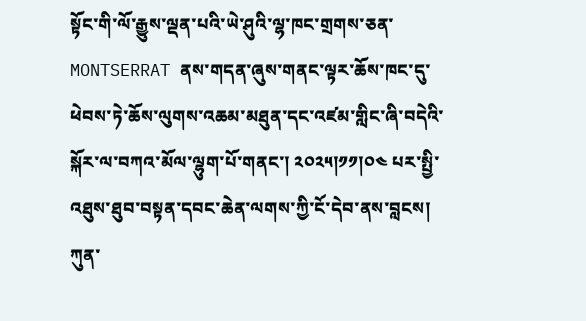སྟོང་གི་ལོ་རྒྱུས་ལྡན་པའི་ཡེ་ཤུའི་ལྷ་ཁང་གྲགས་ཅན་ MONTSERRAT ནས་གདན་ཞུས་གནང་ལྟར་ཆོས་ཁང་དུ་ཕེབས་ཏེ་ཆོས་ལུགས་འཆམ་མཐུན་དང་འཛམ་གླིང་ཞི་བདེའི་སྐོར་ལ་བཀའ་མོལ་ལྷུག་པོ་གནང་། ༢༠༢༥།༡༡།༠༤ པར་སྤྱི་འཐུས་ཐུབ་བསྟན་དབང་ཆེན་ལགས་ཀྱི་ངོ་དེབ་ནས་བླངས།
ཀུན་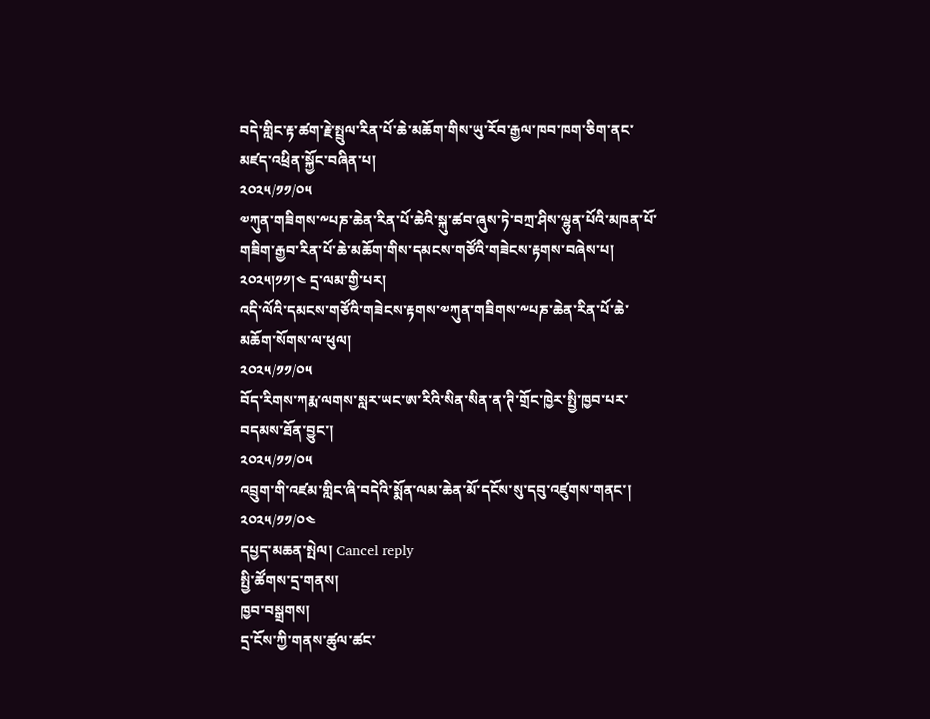བདེ་གླིང་རྟ་ཚག་རྗེ་སྤྲུལ་རིན་པོ་ཆེ་མཆོག་གིས་ཡུ་རོབ་རྒྱལ་ཁབ་ཁག་ཅིག་ནང་མཛད་འཕྲིན་སྐྱོང་བཞིན་པ།
༢༠༢༥/༡༡/༠༥
༧ཀུན་གཟིགས་༸པཎ་ཆེན་རིན་པོ་ཆེའི་སྐུ་ཚབ་ཞུས་ཏེ་བཀྲ་ཤིས་ལྷུན་པོའི་མཁན་པོ་གཟིག་རྒྱབ་རིན་པོ་ཆེ་མཆོག་གིས་དམངས་གཙོའི་གཟེངས་རྟགས་བཞེས་པ། ༢༠༢༥།༡༡།༤ དྲ་ལམ་གྱི་པར།
འདི་ལོའི་དམངས་གཙོའི་གཟེངས་རྟགས་༧ཀུན་གཟིགས་༸པཎ་ཆེན་རིན་པོ་ཆེ་མཆོག་སོགས་ལ་ཕུལ།
༢༠༢༥/༡༡/༠༥
བོད་རིགས་ཀརྨ་ལགས་སླར་ཡང་ཨ་རིའི་སིན་སིན་ན་ཊི་གྲོང་ཁྱེར་སྤྱི་ཁྱབ་པར་བདམས་ཐོན་བྱུང་།
༢༠༢༥/༡༡/༠༥
འབྲུག་གི་འཛམ་གླིང་ཞི་བདེའི་སྨོན་ལམ་ཆེན་མོ་དངོས་སུ་དབུ་འཛུགས་གནང་།
༢༠༢༥/༡༡/༠༤
དཔྱད་མཆན་སྤེལ། Cancel reply
སྤྱི་ཚོགས་དྲ་གནས།
ཁྱབ་བསྒྲགས།
དྲ་ངོས་ཀྱི་གནས་ཚུལ་ཚང་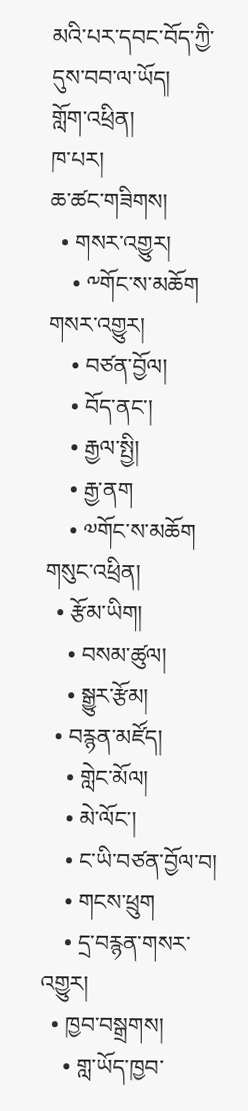མའི་པར་དབང་བོད་ཀྱི་དུས་བབ་ལ་ཡོད།
གློག་འཕྲིན།
ཁ་པར།
ཆ་ཚང་གཟིགས།
  • གསར་འགྱུར།
    • ༸གོང་ས་མཆོག གསར་འགྱུར།
    • བཙན་བྱོལ།
    • བོད་ནང་།
    • རྒྱལ་སྤྱི།
    • རྒྱ་ནག
    • ༧གོང་ས་མཆོག གསུང་འཕྲིན།
  • རྩོམ་ཡིག།
    • བསམ་ཚུལ།
    • སྒྱུར་རྩོམ།
  • བརྙན་མཛོད།
    • གླེང་མོལ།
    • མེ་ལོང་།
    • ང་ཡི་བཙན་བྱོལ་བ།
    • གངས་ཕྲུག
    • དྲ་བརྙན་གསར་འགྱུར།
  • ཁྱབ་བསྒྲགས།
    • གླ་ཡོད་ཁྱབ་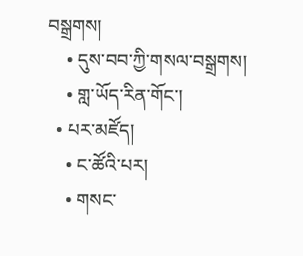བསྒྲགས།
    • དུས་བབ་ཀྱི་གསལ་བསྒྲགས།
    • གླ་ཡོད་རིན་གོང་།
  • པར་མཛོད།
    • ང་ཚོའི་པར།
    • གསང་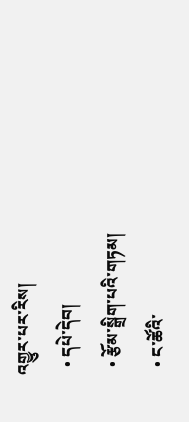འགྱུར་པར་རིས།
  • དཔེ་དེབ།
  • རྩོམ་སྒྲིག་པའི་གཏམ།
  • ང་ཚོའི་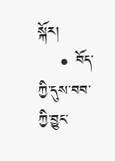སྐོར།
    • བོད་ཀྱི་དུས་བབ་ཀྱི་བྱུང་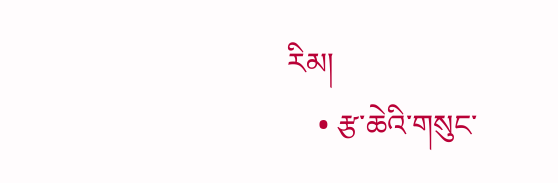རིམ།
    • རྩ་ཆེའི་གསུང་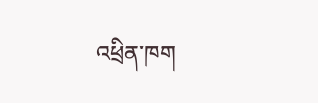འཕྲིན་ཁག